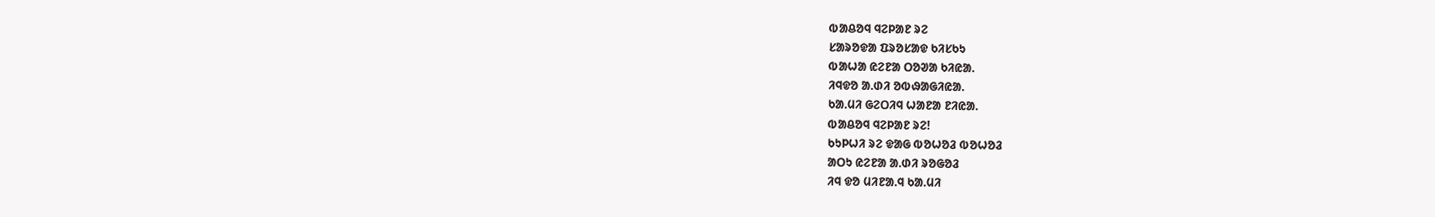ᱵᱟᱪᱚᱧ ᱧᱮᱞᱟᱱ ᱨᱮ
ᱥᱟᱨᱚᱫᱟ ᱯᱨᱚᱥᱟᱫ ᱠᱤᱥᱠᱩ
ᱵᱟᱦᱟ ᱭᱮᱱᱟ ᱛᱚᱣᱟ ᱠᱤᱭᱟ.
ᱤᱧᱫᱚ ᱟ.ᱰᱤ ᱚᱵᱷᱟᱜᱤᱭᱟ.
ᱠᱟ.ᱢᱤ ᱜᱮᱛᱤᱧ ᱦᱟᱱᱟ ᱱᱤᱭᱟ.
ᱵᱟᱪᱚᱧ ᱧᱮᱞᱟᱱ ᱨᱮ!
ᱠᱩᱞᱦᱤ ᱨᱮ ᱫᱟᱜ ᱵᱚᱦᱚᱲ ᱵᱚᱦᱚᱲ
ᱟᱛᱩ ᱭᱮᱱᱟ ᱟ.ᱰᱤ ᱨᱚᱜᱚᱲ
ᱤᱧ ᱫᱚ ᱢᱤᱱᱟ.ᱧ ᱠᱟ.ᱢᱤ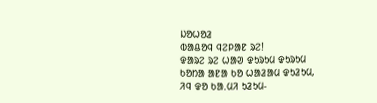ᱡᱚᱦᱚᱲ
ᱵᱟᱪᱚᱧ ᱧᱮᱞᱟᱱ ᱨᱮ!
ᱫᱟᱨᱮ ᱨᱮ ᱦᱟᱣ ᱫᱩᱨᱩᱢ ᱫᱩᱨᱩᱢ
ᱠᱚᱴᱟ ᱟᱱᱟ ᱠᱚ ᱦᱟᱲᱟᱢ ᱫᱩᱲᱩᱢ,
ᱤᱧ ᱫᱚ ᱠᱟ.ᱢᱤ ᱩᱲᱩᱢ-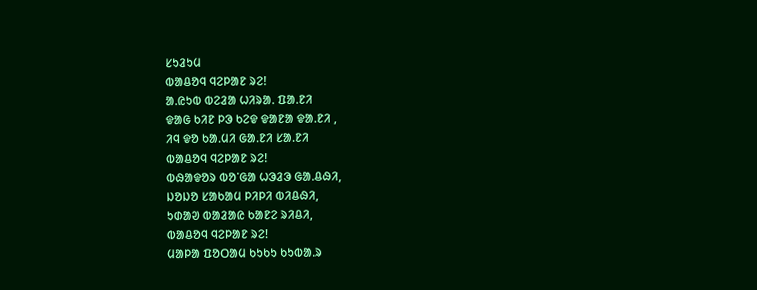ᱥᱩᱲᱩᱢ
ᱵᱟᱪᱚᱧ ᱧᱮᱞᱟᱱ ᱨᱮ!
ᱟ.ᱭᱩᱵ ᱵᱮᱲᱟ ᱦᱤᱨᱟ. ᱯᱟ.ᱱᱤ
ᱫᱟᱜ ᱠᱤᱱ ᱞᱳ ᱠᱮᱫ ᱫᱟᱱᱟ ᱫᱟ.ᱱᱤ ,
ᱤᱧ ᱫᱚ ᱠᱟ.ᱢᱤ ᱜᱟ.ᱱᱤ ᱥᱟ.ᱱᱤ
ᱵᱟᱪᱚᱧ ᱧᱮᱞᱟᱱ ᱨᱮ!
ᱵᱷᱟᱫᱚᱨ ᱵᱚᱸᱜᱟ ᱦᱳᱲᱳ ᱜᱟ.ᱪᱷᱤ,
ᱡᱚᱡᱚ ᱥᱟᱠᱟᱢ ᱞᱤᱞᱤ ᱵᱤᱪᱷᱤ,
ᱩᱰᱟᱣ ᱵᱟᱲᱟᱭ ᱠᱟᱱᱮ ᱨᱤᱪᱤ,
ᱵᱟᱪᱚᱧ ᱧᱮᱞᱟᱱ ᱨᱮ!
ᱢᱟᱞᱟ ᱯᱚᱛᱟᱢ ᱠᱩᱠᱩ ᱠᱩᱵᱟ.ᱨ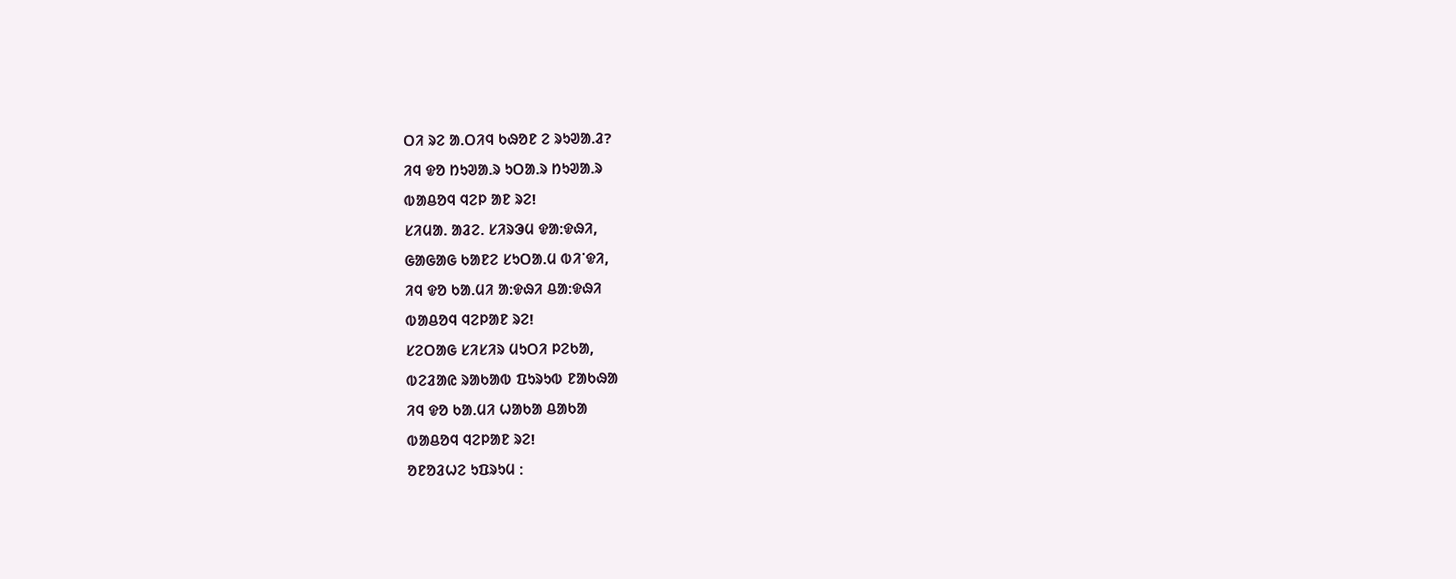ᱛᱤ ᱨᱮ ᱟ.ᱛᱤᱧ ᱠᱷᱚᱱ ᱮ ᱨᱩᱣᱟ.ᱲ?
ᱤᱧ ᱫᱚ ᱴᱩᱣᱟ.ᱨ ᱩᱛᱟ.ᱨ ᱴᱩᱣᱟ.ᱨ
ᱵᱟᱪᱚᱧ ᱧᱮᱞ ᱟᱱ ᱨᱮ!
ᱥᱤᱢᱟ. ᱟᱲᱮ. ᱥᱤᱨᱳᱢ ᱫᱟᱺᱫᱷᱤ,
ᱜᱟᱜᱟᱜ ᱠᱟᱱᱮ ᱥᱩᱛᱟ.ᱢ ᱵᱤᱸᱫᱤ,
ᱤᱧ ᱫᱚ ᱠᱟ.ᱢᱤ ᱟᱺᱫᱷᱤ ᱪᱟᱺᱫᱷᱤ
ᱵᱟᱪᱚᱧ ᱧᱮᱞᱟᱱ ᱨᱮ!
ᱥᱮᱛᱟᱜ ᱥᱤᱥᱤᱨ ᱢᱩᱛᱤ ᱞᱮᱠᱟ,
ᱵᱮᱲᱟᱭ ᱨᱟᱠᱟᱵ ᱯᱩᱨᱩᱵ ᱱᱟᱠᱷᱟ
ᱤᱧ ᱫᱚ ᱠᱟ.ᱢᱤ ᱦᱟᱠᱟ ᱪᱟᱠᱟ
ᱵᱟᱪᱚᱧ ᱧᱮᱞᱟᱱ ᱨᱮ!
ᱚᱱᱚᱲᱦᱮ ᱩᱯᱨᱩᱢ ᱺ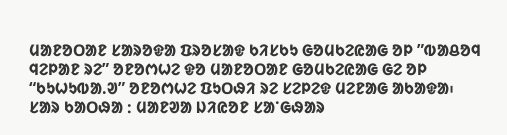ᱢᱟᱱᱚᱛᱟᱱ ᱥᱟᱨᱚᱫᱟ ᱯᱨᱚᱥᱟᱫ ᱠᱤᱥᱠᱩ ᱜᱚᱢᱠᱮᱭᱟᱜ ᱚᱞ ”ᱵᱟᱪᱚᱧ ᱧᱮᱞᱟᱱ ᱨᱮ” ᱚᱱᱚᱬᱦᱮ ᱫᱚ ᱢᱟᱱᱚᱛᱟᱱ ᱜᱚᱢᱠᱮᱭᱟᱜ ᱜᱮ ᱚᱞ “ᱠᱩᱦᱩᱵᱟ.ᱣ” ᱚᱱᱚᱬᱦᱮ ᱯᱩᱛᱷᱤ ᱨᱮ ᱥᱮᱞᱮᱫ ᱢᱮᱱᱟᱜ ᱟᱠᱟᱫᱟ᱾
ᱥᱟᱨ ᱠᱟᱛᱷᱟ ᱺ ᱢᱟᱱᱣᱟ ᱡᱤᱭᱚᱱ ᱥᱟᱸᱜᱷᱟᱨ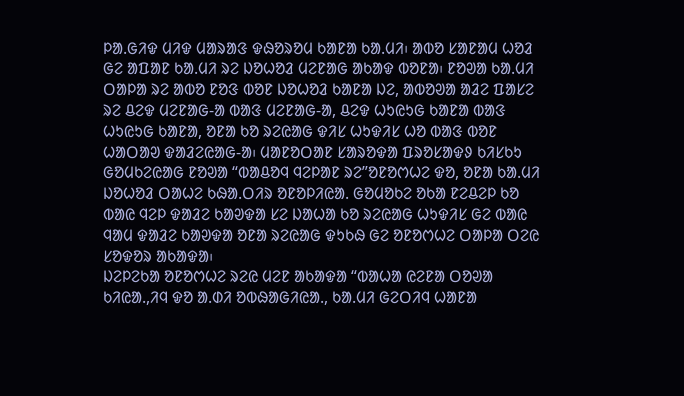ᱞᱟ.ᱜᱤᱫ ᱢᱤᱫ ᱢᱟᱨᱟᱝ ᱫᱷᱚᱨᱚᱢ ᱠᱟᱱᱟ ᱠᱟ.ᱢᱤ᱾ ᱟᱵᱚ ᱥᱟᱱᱟᱢ ᱦᱚᱲ ᱜᱮ ᱟᱯᱟᱱ ᱠᱟ.ᱢᱤ ᱨᱮ ᱡᱚᱦᱚᱲ ᱢᱮᱱᱟᱜ ᱟᱠᱟᱫ ᱵᱚᱱᱟ᱾ ᱱᱚᱣᱟ ᱠᱟ.ᱢᱤ ᱛᱟᱞᱟ ᱨᱮ ᱟᱵᱚ ᱱᱚᱝ ᱵᱚᱱ ᱡᱚᱦᱚᱲ ᱠᱟᱱᱟ ᱡᱮ, ᱟᱵᱚᱣᱟ ᱟᱲᱮ ᱯᱟᱥᱮ ᱨᱮ ᱪᱮᱫ ᱢᱮᱱᱟᱜ-ᱟ ᱵᱟᱝ ᱢᱮᱱᱟᱜ-ᱟ, ᱪᱮᱫ ᱦᱩᱭᱩᱜ ᱠᱟᱱᱟ ᱵᱟᱝ ᱦᱩᱭᱩᱜ ᱠᱟᱱᱟ, ᱚᱱᱟ ᱠᱚ ᱨᱮᱭᱟᱜ ᱫᱤᱥ ᱦᱩᱫᱤᱥ ᱦᱚ ᱵᱟᱝ ᱵᱚᱱ ᱦᱟᱛᱟᱣ ᱫᱟᱲᱮᱭᱟᱜ-ᱟ᱾ ᱢᱟᱱᱚᱛᱟᱱ ᱥᱟᱨᱚᱫᱟ ᱯᱨᱚᱥᱟᱫᱽ ᱠᱤᱥᱠᱩ ᱜᱚᱢᱠᱮᱭᱟᱜ ᱱᱚᱣᱟ “ᱵᱟᱪᱚᱧ ᱧᱮᱞᱟᱱ ᱨᱮ”ᱚᱱᱚᱬᱦᱮ ᱫᱚ, ᱚᱱᱟ ᱠᱟ.ᱢᱤ ᱡᱚᱦᱚᱲ ᱛᱟᱦᱮ ᱠᱷᱟ.ᱛᱤᱨ ᱚᱱᱚᱞᱤᱭᱟ. ᱜᱚᱢᱚᱠᱮ ᱚᱠᱟ ᱱᱮᱪᱮᱞ ᱠᱚ ᱵᱟᱭ ᱧᱮᱞ ᱫᱟᱲᱮ ᱠᱟᱣᱫᱟ ᱥᱮ ᱡᱟᱦᱟ ᱠᱚ ᱨᱮᱭᱟᱜ ᱦᱩᱫᱤᱥ ᱜᱮ ᱵᱟᱭ ᱧᱟᱢ ᱫᱟᱲᱮ ᱠᱟᱣᱫᱟ ᱚᱱᱟ ᱨᱮᱭᱟᱜ ᱫᱩᱠᱷ ᱜᱮ ᱚᱱᱚᱬᱦᱮ ᱛᱟᱞᱟ ᱛᱮᱭ ᱥᱚᱫᱚᱨ ᱟᱠᱟᱫᱟ᱾
ᱡᱮᱞᱮᱠᱟ ᱚᱱᱚᱬᱦᱮ ᱨᱮᱭ ᱢᱮᱱ ᱟᱠᱟᱫᱟ “ᱵᱟᱦᱟ ᱭᱮᱱᱟ ᱛᱚᱣᱟ ᱠᱤᱭᱟ.,ᱤᱧ ᱫᱚ ᱟ.ᱰᱤ ᱚᱵᱷᱟᱜᱤᱭᱟ., ᱠᱟ.ᱢᱤ ᱜᱮᱛᱤᱧ ᱦᱟᱱᱟ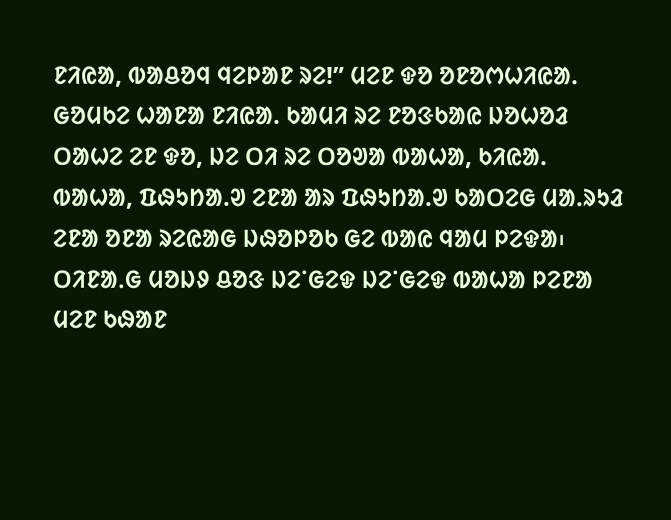ᱱᱤᱭᱟ, ᱵᱟᱪᱚᱧ ᱧᱮᱞᱟᱱ ᱨᱮ!” ᱢᱮᱱ ᱫᱚ ᱚᱱᱚᱬᱦᱤᱭᱟ. ᱜᱚᱢᱠᱮ ᱦᱟᱱᱟ ᱱᱤᱭᱟ. ᱠᱟᱢᱤ ᱨᱮ ᱱᱚᱝᱠᱟᱭ ᱡᱚᱦᱚᱲ ᱛᱟᱦᱮ ᱮᱱ ᱫᱚ, ᱡᱮ ᱛᱤ ᱨᱮ ᱛᱚᱣᱟ ᱵᱟᱦᱟ, ᱠᱤᱭᱟ. ᱵᱟᱦᱟ, ᱯᱷᱩᱴᱟ.ᱣ ᱮᱱᱟ ᱟᱨ ᱯᱷᱩᱴᱟ.ᱣ ᱠᱟᱛᱮᱜ ᱢᱟ.ᱨᱩᱲ ᱮᱱᱟ ᱚᱱᱟ ᱨᱮᱭᱟᱜ ᱡᱷᱚᱞᱚᱠ ᱜᱮ ᱵᱟᱭ ᱧᱟᱢ ᱞᱮᱫᱟ᱾ ᱛᱤᱱᱟᱹᱜ ᱢᱚᱡᱽ ᱪᱚᱝ ᱡᱮᱸᱜᱮᱫ ᱡᱮᱸᱜᱮᱫ ᱵᱟᱦᱟ ᱞᱮᱱᱟ ᱢᱮᱱ ᱠᱷᱟᱱ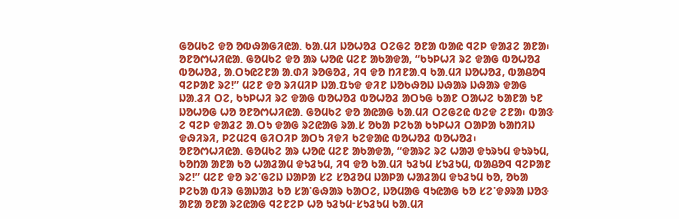ᱜᱚᱢᱠᱮ ᱫᱚ ᱚᱵᱷᱟᱜᱤᱭᱟ. ᱠᱟ.ᱢᱤ ᱡᱚᱦᱚᱲ ᱛᱮᱜᱮ ᱚᱱᱟ ᱵᱟᱭ ᱧᱮᱞ ᱫᱟᱲᱮ ᱟᱱᱟ᱾
ᱚᱱᱚᱬᱦᱤᱭᱟ. ᱜᱚᱢᱠᱮ ᱫᱚ ᱟᱨ ᱦᱚᱭ ᱢᱮᱱ ᱟᱠᱟᱫᱟ, “ᱠᱩᱞᱦᱤ ᱨᱮ ᱫᱟᱜ ᱵᱚᱦᱚᱲ ᱵᱚᱦᱚᱲ, ᱟ.ᱛᱩᱭᱮᱱᱟ ᱟ.ᱰᱤ ᱨᱚᱜᱚᱲ, ᱤᱧ ᱫᱚ ᱴᱤᱱᱟ.ᱧ ᱠᱟ.ᱢᱤ ᱡᱚᱦᱚᱲ, ᱵᱟᱪᱚᱧ ᱧᱮᱞᱟᱱ ᱨᱮ!” ᱢᱮᱱ ᱫᱚ ᱨᱤᱢᱤᱞ ᱡᱟ.ᱯᱩᱫ ᱫᱤᱱ ᱡᱚᱠᱷᱚᱡ ᱡᱷᱟᱨ ᱡᱷᱟᱨ ᱫᱟᱜ ᱡᱟ.ᱲᱤ ᱛᱮ, ᱠᱩᱞᱦᱤ ᱨᱮ ᱫᱟᱜ ᱵᱚᱦᱚᱲ ᱵᱚᱦᱚᱲ ᱟᱛᱩᱜ ᱠᱟᱱ ᱛᱟᱦᱮ ᱠᱟᱱᱟ ᱩᱱ ᱡᱚᱦᱚᱜ ᱦᱚ ᱚᱱᱚᱬᱦᱤᱭᱟ. ᱜᱚᱢᱠᱮ ᱫᱚ ᱟᱭᱟᱜ ᱠᱟ.ᱢᱤ ᱛᱮᱜᱮᱭ ᱵᱮᱫ ᱮᱱᱟ᱾ ᱵᱟᱝ ᱮ ᱧᱮᱞ ᱫᱟᱲᱮ ᱟ.ᱛᱩ ᱫᱟᱜ ᱨᱮᱭᱟᱜ ᱨᱟ.ᱥ ᱚᱠᱟ ᱞᱮᱠᱟ ᱠᱩᱞᱦᱤ ᱛᱟᱞᱟ ᱠᱟᱴᱤᱡ ᱫᱷᱤᱨᱤ, ᱞᱮᱢᱮᱧ ᱜᱤᱛᱤᱞ ᱟᱛᱩ ᱤᱫᱤ ᱠᱮᱫᱟᱭ ᱵᱚᱦᱚᱲ ᱵᱚᱦᱚᱲ᱾
ᱚᱱᱚᱬᱦᱤᱭᱟ. ᱜᱚᱢᱠᱮ ᱟᱨ ᱦᱚᱭ ᱢᱮᱱ ᱟᱠᱟᱫᱟ, “ᱫᱟᱨᱮ ᱨᱮ ᱦᱟᱣ ᱫᱩᱨᱩᱢ ᱫᱩᱨᱩᱢ, ᱠᱚᱴᱟ ᱟᱱᱟ ᱠᱚ ᱦᱟᱲᱟᱢ ᱫᱩᱲᱩᱢ, ᱤᱧ ᱫᱚ ᱠᱟ.ᱢᱤ ᱩᱲᱩᱢ ᱥᱩᱲᱩᱢ, ᱵᱟᱪᱚᱧ ᱧᱮᱞᱟᱱ ᱨᱮ!” ᱢᱮᱱ ᱫᱚ ᱨᱮᱸᱜᱮᱡ ᱡᱟᱞᱟ ᱥᱮ ᱥᱚᱲᱚᱢ ᱡᱟᱞᱟ ᱦᱟᱲᱟᱢ ᱫᱩᱲᱩᱢ ᱠᱚ, ᱚᱠᱟ ᱞᱮᱠᱟ ᱵᱤᱨ ᱜᱟᱡᱟᱲ ᱠᱚ ᱥᱟᱸᱜᱷᱟᱨ ᱠᱟᱛᱮ, ᱡᱚᱢᱟᱜ ᱧᱩᱭᱟᱜ ᱠᱚ ᱥᱮᱸᱫᱽᱨᱟ ᱡᱚᱝ ᱟᱱᱟ ᱚᱱᱟ ᱨᱮᱭᱟᱜ ᱧᱮᱱᱮᱞ ᱦᱚ ᱩᱲᱩᱢᱼᱥᱩᱲᱩᱢ ᱠᱟ.ᱢᱤ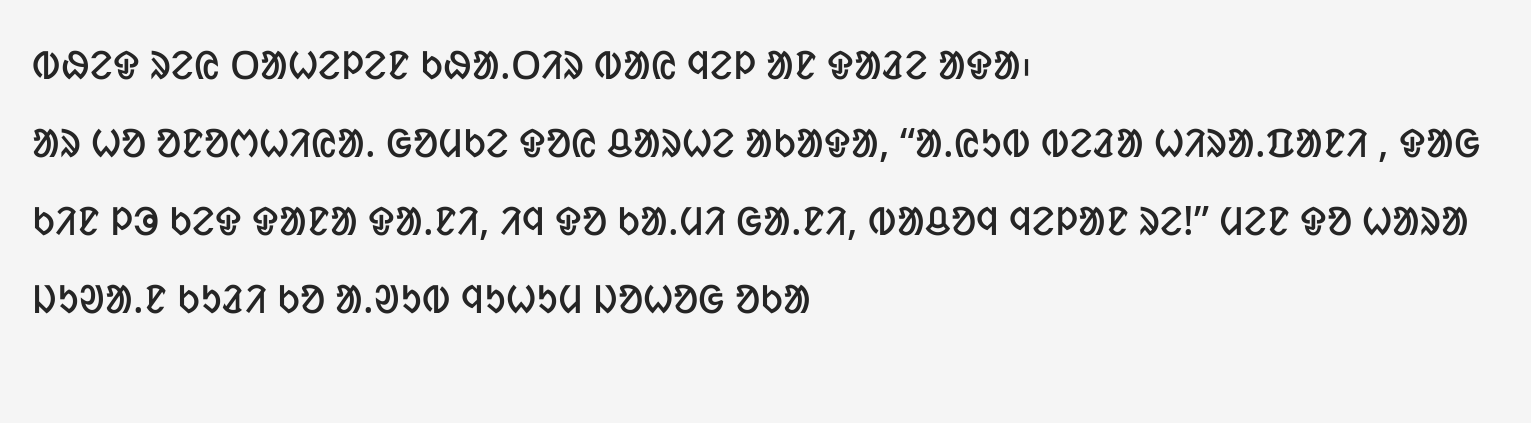ᱵᱷᱮᱫ ᱨᱮᱭ ᱛᱟᱦᱮᱞᱮᱱ ᱠᱷᱟ.ᱛᱤᱨ ᱵᱟᱭ ᱧᱮᱞ ᱟᱱ ᱫᱟᱲᱮ ᱟᱫᱟ᱾
ᱟᱨ ᱦᱚ ᱚᱱᱚᱬᱦᱤᱭᱟ. ᱜᱚᱢᱠᱮ ᱫᱚᱭ ᱪᱟᱨᱦᱮ ᱟᱠᱟᱫᱟ, “ᱟ.ᱭᱩᱵ ᱵᱮᱲᱟ ᱦᱤᱨᱟ.ᱯᱟᱱᱤ , ᱫᱟᱜ ᱠᱤᱱ ᱞᱳ ᱠᱮᱫ ᱫᱟᱱᱟ ᱫᱟ.ᱱᱤ, ᱤᱧ ᱫᱚ ᱠᱟ.ᱢᱤ ᱜᱟ.ᱱᱤ, ᱵᱟᱪᱚᱧ ᱧᱮᱞᱟᱱ ᱨᱮ!” ᱢᱮᱱ ᱫᱚ ᱦᱟᱨᱟ ᱡᱩᱣᱟ.ᱱ ᱠᱩᱲᱤ ᱠᱚ ᱟ.ᱣᱩᱵ ᱧᱩᱦᱩᱢ ᱡᱚᱦᱚᱜ ᱚᱠᱟ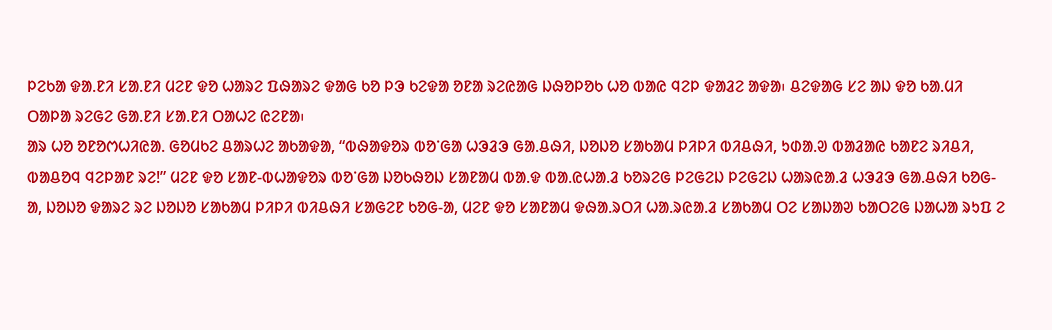ᱞᱮᱠᱟ ᱫᱟ.ᱱᱤ ᱥᱟ.ᱱᱤ ᱢᱮᱱ ᱫᱚ ᱦᱟᱨᱮ ᱯᱷᱟᱨᱮ ᱫᱟᱜ ᱠᱚ ᱞᱳ ᱠᱮᱫᱟ ᱚᱱᱟ ᱨᱮᱭᱟᱜ ᱡᱷᱚᱞᱚᱠ ᱦᱚ ᱵᱟᱭ ᱧᱮᱞ ᱫᱟᱲᱮ ᱟᱫᱟ᱾ ᱪᱮᱫᱟᱜ ᱥᱮ ᱟᱡ ᱫᱚ ᱠᱟ.ᱢᱤ ᱛᱟᱞᱟ ᱨᱮᱜᱮ ᱜᱟ.ᱱᱤ ᱥᱟ.ᱱᱤ ᱛᱟᱦᱮ ᱭᱮᱱᱟ᱾
ᱟᱨ ᱦᱚ ᱚᱱᱚᱬᱦᱤᱭᱟ. ᱜᱚᱢᱠᱮ ᱪᱟᱨᱦᱮ ᱟᱠᱟᱫᱟ, “ᱵᱷᱟᱫᱚᱨ ᱵᱚᱸᱜᱟ ᱦᱳᱲᱳ ᱜᱟ.ᱪᱷᱤ, ᱡᱚᱡᱚ ᱥᱟᱠᱟᱢ ᱞᱤᱞᱤ ᱵᱤᱪᱷᱤ, ᱩᱰᱟ.ᱣ ᱵᱟᱲᱟᱭ ᱠᱟᱱᱮ ᱨᱤᱪᱤ, ᱵᱟᱪᱚᱧ ᱧᱮᱞᱟᱱ ᱨᱮ!” ᱢᱮᱱ ᱫᱚ ᱥᱟᱱ-ᱵᱦᱟᱫᱚᱨ ᱵᱚᱸᱜᱟ ᱡᱚᱠᱷᱚᱡ ᱥᱟᱱᱟᱢ ᱵᱟ.ᱫ ᱵᱟ.ᱭᱦᱟ.ᱲ ᱠᱚᱨᱮᱜ ᱞᱮᱜᱮᱡ ᱞᱮᱜᱮᱡ ᱦᱟᱨᱭᱟ.ᱲ ᱦᱳᱲᱳ ᱜᱟ.ᱪᱷᱤ ᱠᱚᱜ-ᱟ, ᱡᱚᱡᱚ ᱫᱟᱨᱮ ᱨᱮ ᱡᱚᱡᱚ ᱥᱟᱠᱟᱢ ᱞᱤᱞᱤ ᱵᱤᱪᱷᱤ ᱥᱟᱜᱮᱱ ᱠᱚᱜ-ᱟ, ᱢᱮᱱ ᱫᱚ ᱥᱟᱱᱟᱢ ᱫᱷᱟ.ᱨᱛᱤ ᱦᱟ.ᱨᱭᱟ.ᱲ ᱥᱟᱠᱟᱢ ᱛᱮ ᱥᱟᱡᱟᱣ ᱠᱟᱛᱮᱜ ᱡᱟᱦᱟ ᱨᱩᱯ ᱮ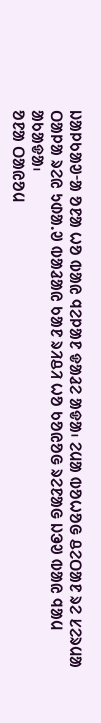ᱡᱟᱞᱠᱟᱣᱼᱟ ᱚᱱᱟ ᱦᱚ ᱵᱟᱭ ᱧᱮᱞᱟᱱ ᱫᱟᱲᱮ ᱟᱫᱟ᱾ ᱮᱢᱟ ᱵᱚᱦᱚᱜ ᱪᱮᱛᱟᱱ ᱨᱮ ᱥᱮᱨᱢᱟ ᱛᱟᱞᱟ ᱨᱮᱭ ᱩᱰᱟ.ᱣ ᱵᱟᱲᱟᱭ ᱠᱟᱱ ᱨᱤᱪᱤ ᱦᱚ ᱠᱚᱭᱚᱜ ᱨᱮᱱᱟᱜ ᱡᱳᱣ ᱵᱟᱭ ᱧᱟᱢ ᱟᱠᱟᱫᱟ᱾
ᱚᱱᱟ ᱛᱟᱭᱚᱢ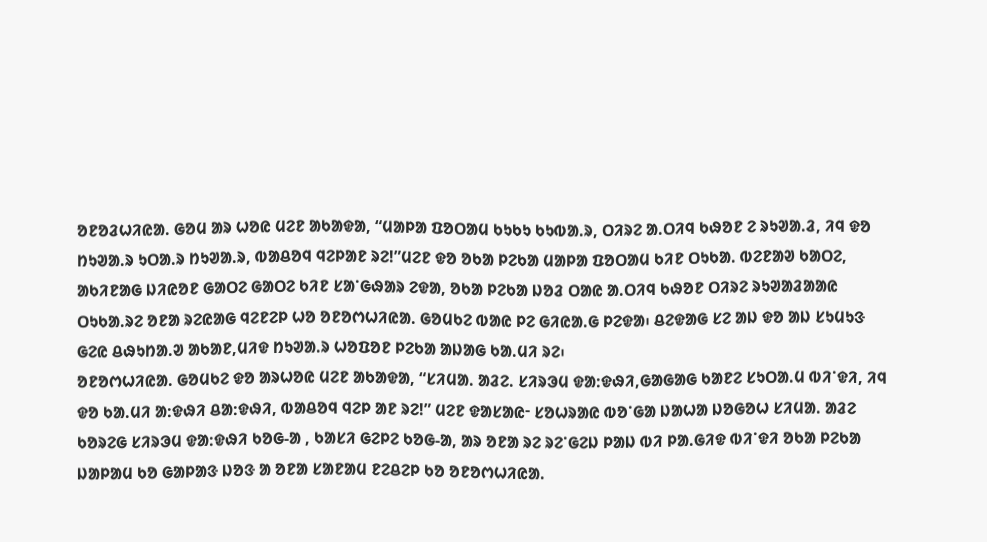ᱚᱱᱚᱲᱦᱤᱭᱟ. ᱜᱚᱢ ᱟᱨ ᱦᱚᱭ ᱢᱮᱱ ᱟᱠᱟᱫᱟ, “ᱢᱟᱞᱟ ᱯᱚᱛᱟᱢ ᱠᱩᱠᱩ ᱠᱩᱵᱟ.ᱨ, ᱛᱤᱨᱮ ᱟ.ᱛᱤᱧ ᱠᱷᱚᱱ ᱮ ᱨᱩᱣᱟ.ᱲ, ᱤᱧ ᱫᱚ ᱴᱩᱣᱟ.ᱨ ᱩᱛᱟ.ᱨ ᱴᱩᱣᱟ.ᱨ, ᱵᱟᱪᱚᱧ ᱧᱮᱞᱟᱱ ᱨᱮ!”ᱢᱮᱱ ᱫᱚ ᱚᱠᱟ ᱞᱮᱠᱟ ᱢᱟᱞᱟ ᱯᱚᱛᱟᱢ ᱠᱤᱱ ᱛᱩᱠᱟ. ᱵᱮᱱᱟᱣ ᱠᱟᱛᱮ, ᱟᱠᱤᱱᱟᱜ ᱡᱤᱭᱚᱱ ᱜᱟᱛᱮ ᱜᱟᱛᱮ ᱠᱤᱱ ᱥᱟᱸᱜᱷᱟᱨ ᱮᱫᱟ, ᱚᱠᱟ ᱞᱮᱠᱟ ᱡᱚᱲ ᱛᱟᱭ ᱟ.ᱛᱤᱧ ᱠᱷᱚᱱ ᱛᱤᱨᱮ ᱨᱩᱣᱟᱲᱟᱟᱭ ᱛᱩᱠᱟ.ᱨᱮ ᱚᱱᱟ ᱨᱮᱭᱟᱜ ᱧᱮᱱᱮᱞ ᱦᱚ ᱚᱱᱚᱬᱦᱤᱭᱟ. ᱜᱚᱢᱠᱮ ᱵᱟᱭ ᱞᱮ ᱜᱤᱭᱟ.ᱜ ᱞᱮᱫᱟ᱾ ᱪᱮᱫᱟᱜ ᱥᱮ ᱟᱡ ᱫᱚ ᱟᱡ ᱥᱩᱢᱩᱝ ᱜᱮᱭ ᱪᱷᱩᱴᱟ.ᱣ ᱟᱠᱟᱱ,ᱢᱤᱫ ᱴᱩᱣᱟ.ᱨ ᱦᱚᱯᱚᱱ ᱞᱮᱠᱟ ᱟᱡᱟᱜ ᱠᱟ.ᱢᱤ ᱨᱮ᱾
ᱚᱱᱚᱬᱦᱤᱭᱟ. ᱜᱚᱢᱠᱮ ᱫᱚ ᱟᱨᱦᱚᱭ ᱢᱮᱱ ᱟᱠᱟᱫᱟ, “ᱥᱤᱢᱟ. ᱟᱲᱮ. ᱥᱤᱨᱳᱢ ᱫᱟᱺᱫᱷᱤ,ᱜᱟᱜᱟᱜ ᱠᱟᱱᱮ ᱥᱩᱛᱟ.ᱢ ᱵᱤᱸᱫᱤ, ᱤᱧ ᱫᱚ ᱠᱟ.ᱢᱤ ᱟᱺᱫᱷᱤ ᱪᱟᱺᱫᱷᱤ, ᱵᱟᱪᱚᱧ ᱧᱮᱞ ᱟᱱ ᱨᱮ!” ᱢᱮᱱ ᱫᱟᱥᱟᱭᱼ ᱥᱚᱦᱨᱟᱭ ᱵᱚᱸᱜᱟ ᱡᱟᱦᱟ ᱡᱚᱜᱚᱦ ᱥᱤᱢᱟ. ᱟᱲᱮ ᱠᱚᱨᱮᱜ ᱥᱤᱨᱳᱢ ᱫᱟᱺᱫᱷᱤ ᱠᱚᱜ-ᱟ , ᱠᱟᱥᱤ ᱜᱮᱞᱮ ᱠᱚᱜ-ᱟ, ᱟᱨ ᱚᱱᱟ ᱨᱮ ᱨᱮᱸᱜᱮᱡ ᱞᱟᱡ ᱵᱤ ᱞᱟ.ᱜᱤᱫ ᱵᱤᱸᱫᱤ ᱚᱠᱟ ᱞᱮᱠᱟ ᱡᱟᱞᱟᱢ ᱠᱚ ᱜᱟᱞᱟᱝ ᱡᱚᱝ ᱟ ᱚᱱᱟ ᱥᱟᱱᱟᱢ ᱱᱮᱪᱮᱞ ᱠᱚ ᱚᱱᱚᱬᱦᱤᱭᱟ.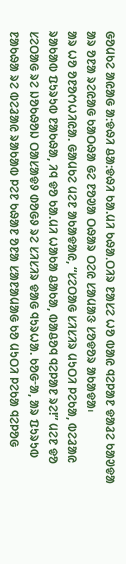ᱜᱚᱢᱠᱮ ᱟᱭᱟᱜ ᱟᱺᱫᱷᱤ ᱪᱟᱺᱫᱷᱤ ᱠᱟ.ᱢᱤ ᱠᱷᱟᱹᱛᱤᱨ ᱱᱟᱥᱮ ᱦᱚ ᱵᱟᱭ ᱧᱮᱞᱟᱱ ᱫᱟᱲᱮ ᱠᱟᱣᱫᱟ ᱟᱨ ᱚᱱᱟ ᱨᱮᱭᱟᱜ ᱠᱟᱛᱷᱟ ᱜᱮ ᱱᱚᱣᱟ ᱛᱷᱟᱨ ᱛᱮᱭ ᱥᱟᱢᱟᱝ ᱥᱚᱫᱚᱨ ᱟᱠᱟᱫᱟ᱾
ᱟᱨ ᱦᱚ ᱚᱱᱚᱬᱦᱤᱭᱟ. ᱜᱟᱢᱠᱮ ᱢᱮᱱ ᱟᱠᱟᱫᱟᱭ, “ᱥᱮᱛᱟᱜ ᱥᱤᱥᱤᱨ ᱢᱩᱛᱤ ᱞᱮᱠᱟ, ᱵᱮᱲᱟᱭ ᱨᱟᱠᱟᱵ ᱯᱩᱨᱩᱵ ᱱᱟᱠᱷᱟ, ᱤᱧ ᱫᱚ ᱠᱟ.ᱢᱤ ᱦᱟᱠᱟ ᱪᱟᱠᱟ, ᱵᱟᱪᱚᱧ ᱧᱮᱞᱟᱱ ᱨᱮ!” ᱢᱮᱱ ᱫᱚ ᱥᱮᱛᱟᱜ ᱨᱮ ᱡᱚᱠᱷᱚᱡ ᱛᱟᱥᱟᱫᱽ ᱰᱚᱜᱽ ᱨᱮ ᱥᱤᱥᱤᱨ ᱫᱟᱜ ᱧᱩᱨᱦᱟ. ᱠᱚᱜᱼᱟ, ᱟᱨ ᱯᱩᱨᱩᱵ ᱱᱟᱠᱷᱟ ᱨᱮ ᱵᱮᱲᱟᱭ ᱨᱟᱠᱟᱵ ᱞᱮᱱ ᱠᱷᱟᱱ ᱚᱱᱟ ᱥᱟᱱᱟᱢᱟᱜ ᱠᱚ ᱢᱩᱛᱤ ᱞᱮᱠᱟ ᱧᱮᱞᱚᱜ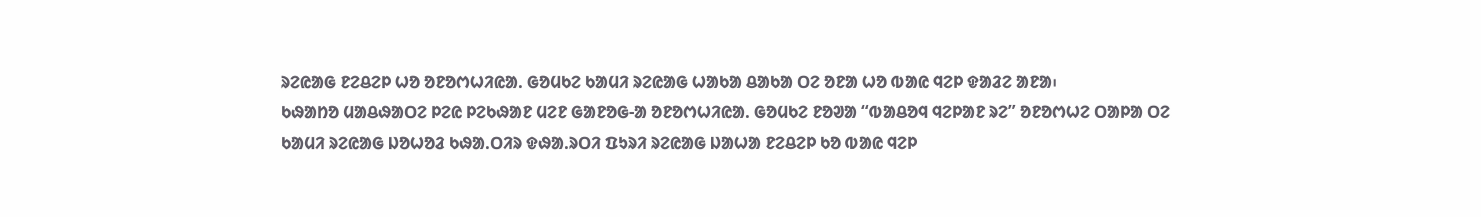ᱨᱮᱭᱟᱜ ᱱᱮᱪᱮᱞ ᱦᱚ ᱚᱱᱚᱬᱦᱤᱭᱟ. ᱜᱚᱢᱠᱮ ᱠᱟᱢᱤ ᱨᱮᱭᱟᱜ ᱦᱟᱠᱟ ᱪᱟᱠᱟ ᱛᱮ ᱚᱱᱟ ᱦᱚ ᱵᱟᱭ ᱧᱮᱞ ᱫᱟᱲᱮ ᱟᱱᱟ᱾
ᱠᱷᱟᱴᱚ ᱢᱟᱪᱷᱟᱛᱮ ᱞᱮᱭ ᱞᱮᱠᱷᱟᱱ ᱢᱮᱱ ᱜᱟᱱᱚᱜ-ᱟ ᱚᱱᱚᱬᱦᱤᱭᱟ. ᱜᱚᱢᱠᱮ ᱱᱚᱣᱟ “ᱵᱟᱪᱚᱧ ᱧᱮᱞᱟᱱ ᱨᱮ” ᱚᱱᱚᱬᱦᱮ ᱛᱟᱞᱟ ᱛᱮ ᱠᱟᱢᱤ ᱨᱮᱭᱟᱜ ᱡᱚᱦᱚᱲ ᱠᱷᱟ.ᱛᱤᱨ ᱫᱷᱟ.ᱨᱛᱤ ᱯᱩᱨᱤ ᱨᱮᱭᱟᱜ ᱡᱟᱦᱟ ᱱᱮᱪᱮᱞ ᱠᱚ ᱵᱟᱭ ᱧᱮᱞ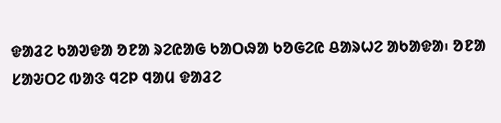ᱫᱟᱲᱮ ᱠᱟᱣᱫᱟ ᱚᱱᱟ ᱨᱮᱭᱟᱜ ᱠᱟᱛᱷᱟ ᱠᱚᱜᱮᱭ ᱪᱟᱨᱦᱮ ᱟᱠᱟᱫᱟ᱾ ᱚᱱᱟ ᱥᱟᱶᱛᱮ ᱵᱟᱝ ᱧᱮᱞ ᱧᱟᱢ ᱫᱟᱲᱮ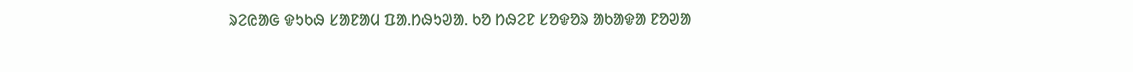ᱨᱮᱭᱟᱜ ᱫᱩᱠᱷ ᱥᱟᱱᱟᱢ ᱯᱟ.ᱴᱷᱩᱣᱟ. ᱠᱚ ᱴᱷᱮᱱ ᱥᱚᱫᱚᱨ ᱟᱠᱟᱫᱟ ᱱᱚᱣᱟ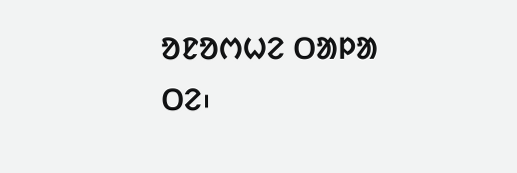ᱚᱱᱚᱬᱦᱮ ᱛᱟᱞᱟ ᱛᱮ᱾